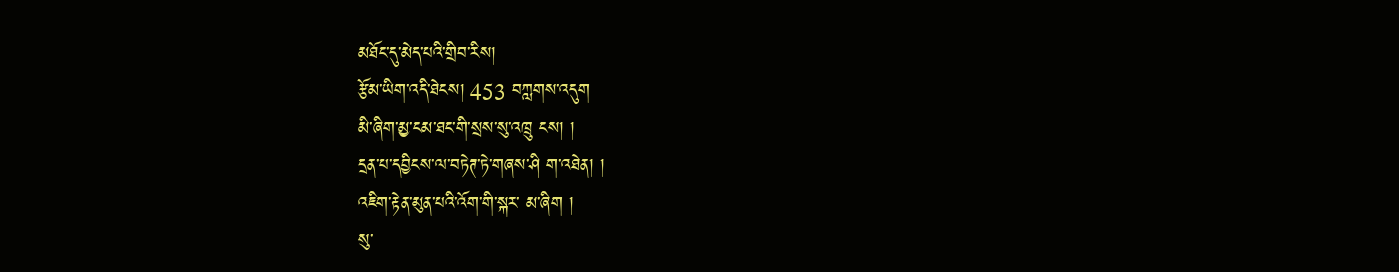མཐོང་དུ་མེད་པའི་གྲིབ་རིས།
རྩོམ་ཡིག་འདི་ཐེངས། 453 བཀླགས་འདུག
མི་ཞིག་མྱ་ངམ་ཐང་གི་སྲས་སུ་འཁྲུ ངས། །
དྲན་པ་དབྱིངས་ལ་བཏེཊ་ཏེ་གཞས་ཤི ག་འཐེན། །
འཇིག་རྟེན་མུན་པའི་འོག་གི་སྐར་ མ་ཞིག །
སུ་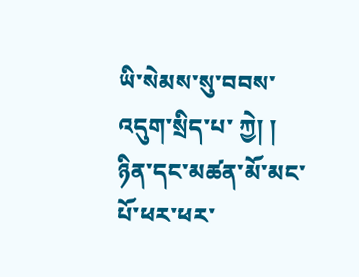ཡི་སེམས་སུ་བབས་འདུག་སྲིད་པ་ ཀྱེ། །
ཉིན་དང་མཚན་མོ་མང་པོ་ཕར་ཕར་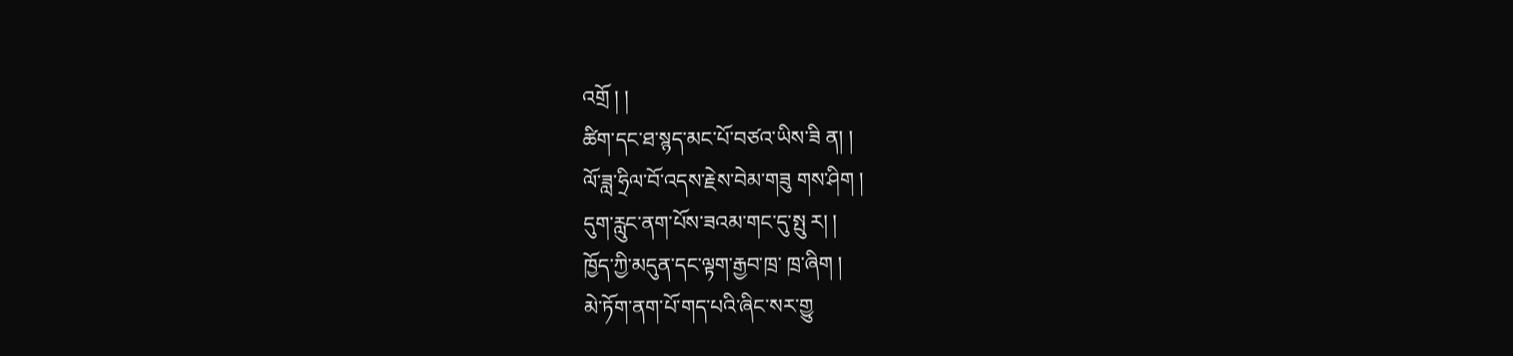འགྲོ ། །
ཚིག་དང་ཐ་སྙད་མང་པོ་བཙའ་ཡིས་ཟི ན། །
ལོ་ཟླ་ཧྲིལ་བོ་འདས་རྗེས་བེམ་གཟུ གས་ཤིག །
དུག་རླུང་ནག་པོས་ཟའམ་གང་དུ་སྤུ ར། །
ཁྱོད་ཀྱི་མདུན་དང་ལྟག་རྒྱབ་ཁྲ་ ཁྲ་ཞིག །
མེ་ཏོག་ནག་པོ་གད་པའི་ཞིང་སར་གྱུ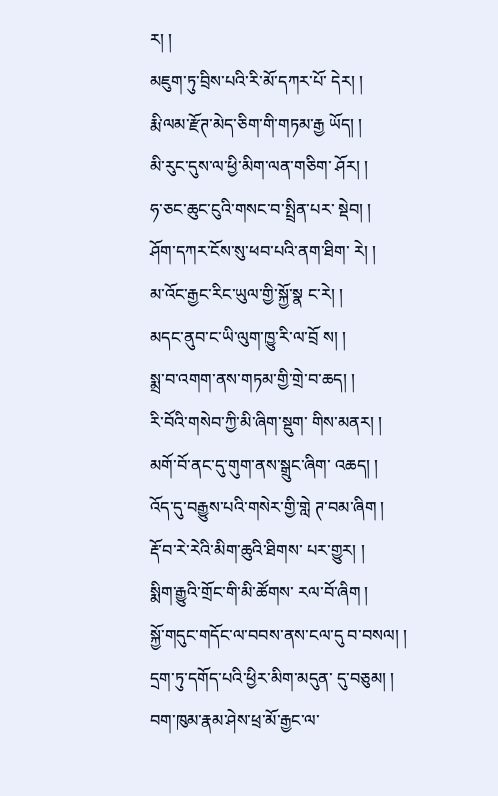ར། །
མཇུག་ཏུ་བྲིས་པའི་རི་མོ་དཀར་པོ་ དེར། །
རྨི་ལམ་རྫོཊ་མེད་ཅིག་གི་གཏམ་རྒྱ ཡོད། །
མི་རུང་དུས་ལ་ཕྱི་མིག་ལན་གཅིག་ ཤོར། །
ཧ་ཅང་ཆུང་ངུའི་གསང་བ་སྤྲིན་པར་ སྡེབ། །
ཤོག་དཀར་ངོས་སུ་ཕབ་པའི་ནག་ཐིག་ རེ། །
མ་འོང་རྒྱང་རིང་ཡུལ་གྱི་སྐྱོ་སྣ ང་རེ། །
མདང་ནུབ་ང་ཡི་ལུག་ཁྱུ་རི་ལ་བྲོ ས། །
སྨྲ་བ་འགག་ནས་གཏམ་གྱི་གྲེ་བ་ཆད། །
རི་བོའི་གསེབ་ཀྱི་མི་ཞིག་སྡུག་ གིས་མནར། །
མགོ་བོ་ནང་དུ་གུག་ནས་སྒྲུང་ཞིག་ འཆད། །
འོད་དུ་བརྒྱུས་པའི་གསེར་གྱི་གླེ ཊ་བམ་ཞིག །
རྡོ་བ་རེ་རེའི་མིག་ཆུའི་ཐིགས་ པར་གྱུར། །
སྨིག་རྒྱུའི་གྲོང་གི་མི་ཚོགས་ རལ་བོ་ཞིག །
སྐྱོ་གདུང་གདོང་ལ་བབས་ནས་ངལ་དུ བ་བསལ། །
དྲག་ཏུ་དགོད་པའི་ཕྱིར་མིག་མདུན་ དུ་བཅུམ། །
བག་ཁུམ་རྣམ་ཤེས་ཕྲ་མོ་རྒྱང་ལ་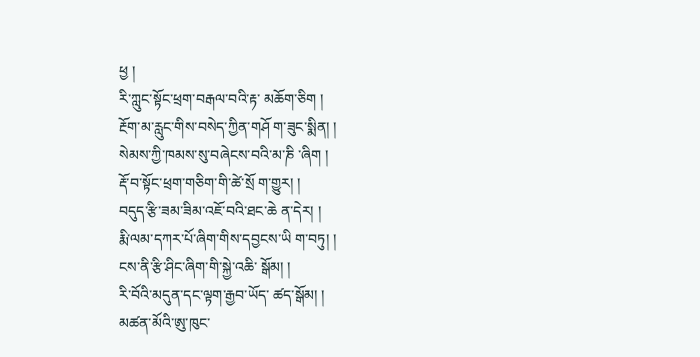ཕྱ །
རི་ཀླུང་སྟོང་ཕྲག་བརྒལ་བའི་རྟ་ མཆོག་ཅིག །
རྔོག་མ་རླུང་གིས་བསེད་ཀྱིན་གཤོ ག་ཟུང་སྨིན། །
སེམས་ཀྱི་ཁམས་སུ་བཞེངས་བའི་མ་ཎི ་ཞིག །
རྡོ་བ་སྟོང་ཕྲག་གཅིག་གི་ཚེ་སྲོ ག་གྱུར། །
བདུད་རྩི་ཟམ་ཟིམ་འཇོ་བའི་ཐང་ཆེ ན་དེར། །
རྨི་ལམ་དཀར་པོ་ཞིག་གིས་དབྱངས་ཡི ག་བཏུ། །
ངས་ནི་རྩི་ཤིང་ཞིག་གི་སྐྱེ་འཆི་ སྒོམ། །
རི་བོའི་མདུན་དང་ལྟག་རྒྱབ་ཡོད་ ཚད་སྒོམ། །
མཚན་མོའི་ཨུ་ཁུང་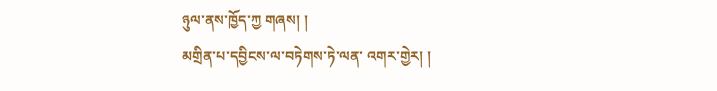ཉུལ་ནས་ཁྱོད་ཀྱ གཞས། །
མགྲིན་པ་དབྱིངས་ལ་བཏེགས་ཏེ་ལན་ འགར་གྱེར། །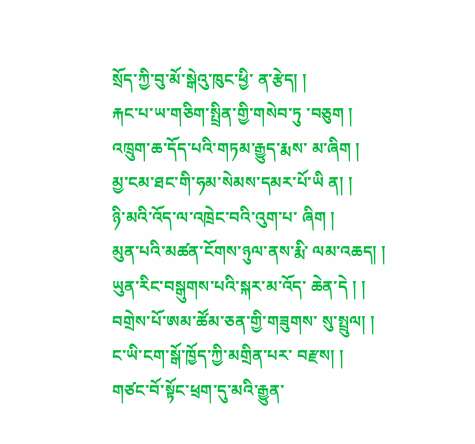སྲོད་ཀྱི་བུ་མོ་སྒེའུ་ཁུང་ཕྱི་ ན་རྩེད། །
རྐང་པ་ཡ་གཅིག་སྤྲིན་གྱི་གསེབ་ཏུ ་བཅུག །
འཁྲུག་ཆ་དོད་པའི་གཏམ་རྒྱུད་རྨས་ མ་ཞིག །
མྱ་ངམ་ཐང་གི་ཧམ་སེམས་དམར་པོ་ཡི ན། །
ཉི་མའི་འོད་ལ་འཁྲེང་བའི་འུག་པ་ ཞིག །
མུན་པའི་མཚན་ངོགས་ཉུལ་ནས་རྨི་ ལམ་འཆད། །
ཡུན་རིང་བསྒུགས་པའི་སྐར་མ་འོད་ ཆེན་དེ ། །
བགྲེས་པོ་ཨམ་ཚོམ་ཅན་གྱི་གཟུགས་ སུ་སྤྲུལ། །
ང་ཡི་ངག་སྒོ་ཁྱོད་ཀྱི་མགྲིན་པར་ བརྫས། །
གཙང་བོ་སྟོང་ཕྲག་དུ་མའི་རྒྱུན་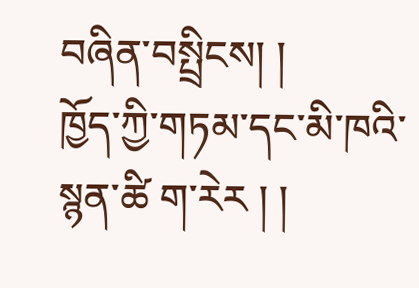བཞིན་བསྤྲིངས། །
ཁྱོད་ཀྱི་གཏམ་དང་མི་ཁའི་སྙན་ཚི ག་རེར ། །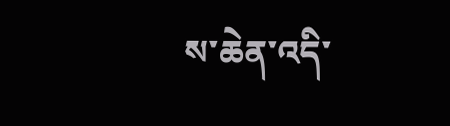ས་ཆེན་འདི་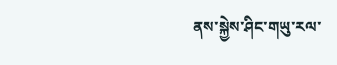ནས་སྐྱེས་ཤིང་གཡུ་རལ་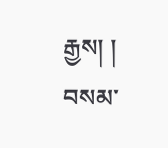རྒྱས། །
བསམ་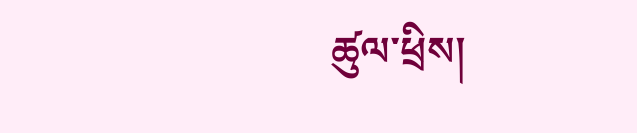ཚུལ་ཕྲིས།